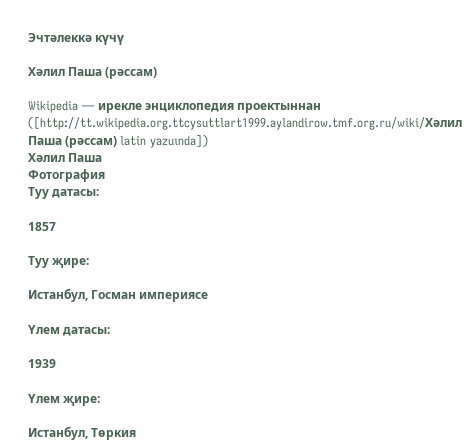Эчтәлеккә күчү

Хәлил Паша (рәссам)

Wikipedia — ирекле энциклопедия проектыннан ([http://tt.wikipedia.org.ttcysuttlart1999.aylandirow.tmf.org.ru/wiki/Хәлил Паша (рәссам) latin yazuında])
Хәлил Паша
Фотография
Туу датасы:

1857

Туу җире:

Истанбул, Госман империясе

Үлем датасы:

1939

Үлем җире:

Истанбул, Төркия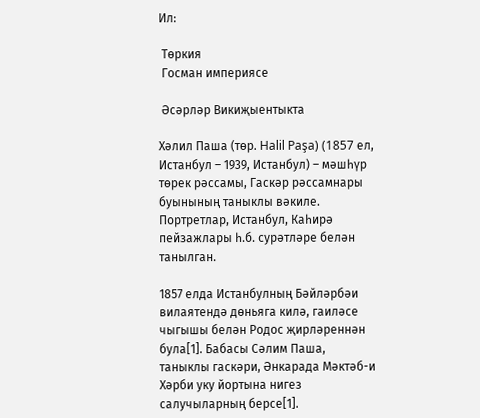Ил:

 Төркия
 Госман империясе

 Әсәрләр Викиҗыентыкта

Хәлил Паша (төр. Halil Paşa) (1857 ел, Истанбул – 1939, Истанбул) – мәшһүр төрек рәссамы, Гаскәр рәссамнары буынының таныклы вәкиле. Портретлар, Истанбул, Каһирә пейзажлары һ.б. сурәтләре белән танылган.

1857 елда Истанбулның Бәйләрбәи вилаятендә дөньяга килә, гаиләсе чыгышы белән Родос җирләреннән була[1]. Бабасы Сәлим Паша, таныклы гаскәри, Әнкарада Мәктәб-и Хәрби уку йортына нигез салучыларның берсе[1].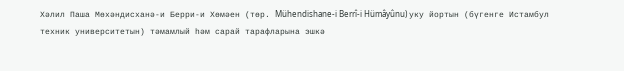Хәлил Паша Мөхәндисханә-и Берри-и Хөмәен (төр. Mühendishane-i Berrî-i Hümâyûnu) уку йортын (бүгенге Истамбул техник университетын) тәмамлый һәм сарай тарафларына эшкә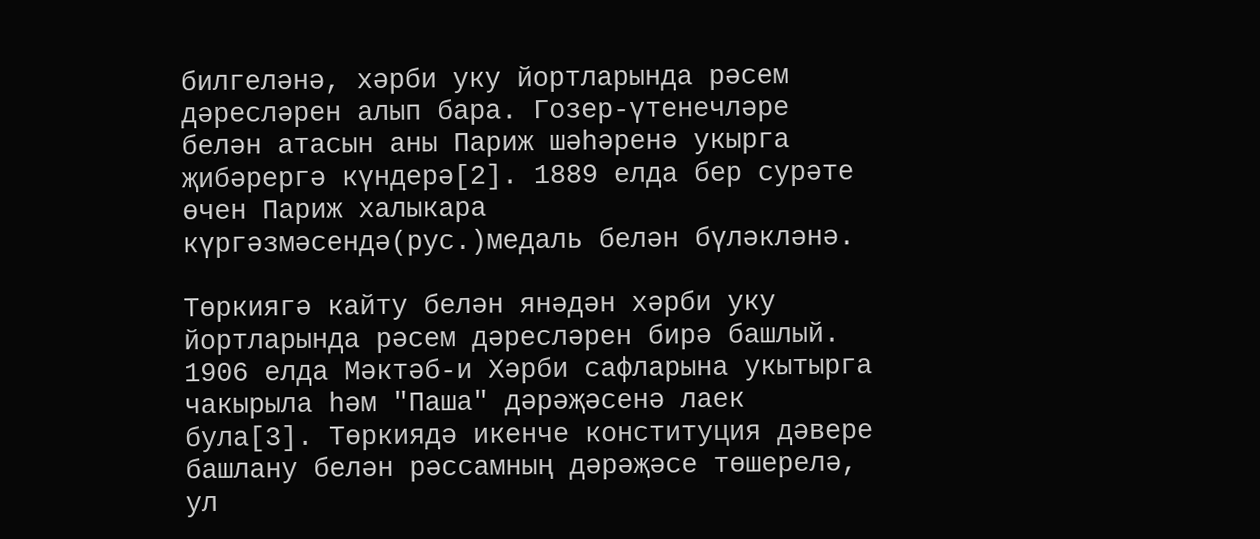билгеләнә, хәрби уку йортларында рәсем дәресләрен алып бара. Гозер-үтенечләре белән атасын аны Париж шәһәренә укырга җибәрергә күндерә[2]. 1889 елда бер сурәте өчен Париж халыкара күргәзмәсендә(рус.)медаль белән бүләкләнә.

Төркиягә кайту белән янәдән хәрби уку йортларында рәсем дәресләрен бирә башлый. 1906 елда Мәктәб-и Хәрби сафларына укытырга чакырыла һәм "Паша" дәрәҗәсенә лаек була[3]. Төркиядә икенче конституция дәвере башлану белән рәссамның дәрәҗәсе төшерелә, ул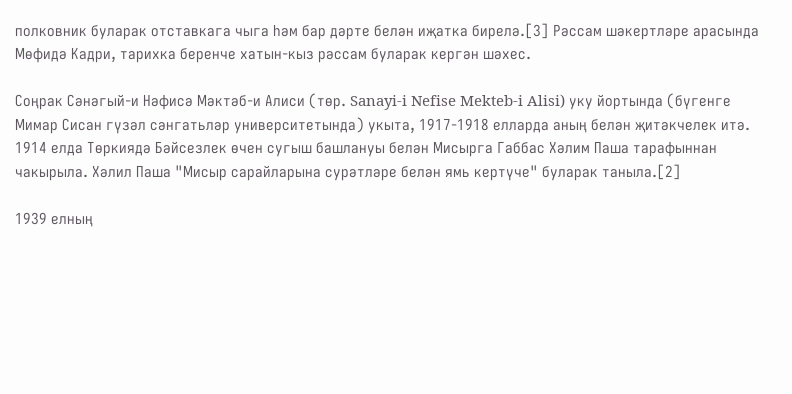полковник буларак отставкага чыга һәм бар дәрте белән иҗатка бирелә.[3] Рәссам шәкертләре арасында Мөфидә Кадри, тарихка беренче хатын-кыз рәссам буларак кергән шәхес.

Соңрак Сәнәгый-и Нәфисә Мәктәб-и Алиси (төр. Sanayi-i Nefise Mekteb-i Alisi) уку йортында (бүгенге Мимар Сисан гүзәл сәнгатьләр университетында) укыта, 1917-1918 елларда аның белән җитәкчелек итә. 1914 елда Төркиядә Бәйсезлек өчен сугыш башлануы белән Мисырга Габбас Хәлим Паша тарафыннан чакырыла. Хәлил Паша "Мисыр сарайларына сурәтләре белән ямь кертүче" буларак таныла.[2]

1939 елның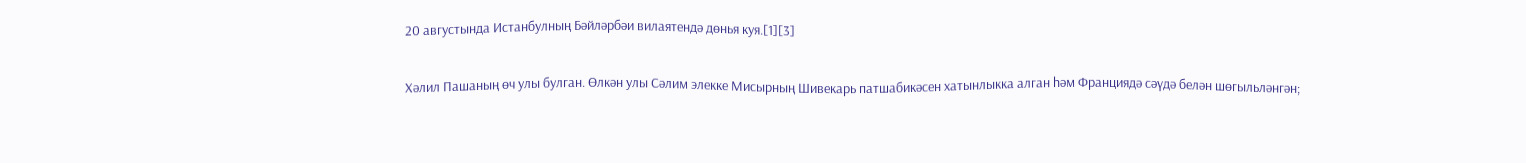20 августында Истанбулның Бәйләрбәи вилаятендә дөнья куя.[1][3]

Хәлил Пашаның өч улы булган. Өлкән улы Сәлим элекке Мисырның Шивекарь патшабикәсен хатынлыкка алган һәм Франциядә сәүдә белән шөгыльләнгән;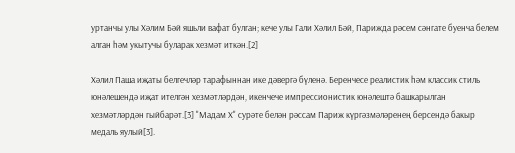уртанчы улы Хәлим Бәй яшьли вафат булган; кече улы Гали Хәлил Бәй, Парижда рәсем сәнгате буенча белем алган һәм укытучы буларак хезмәт иткән.[2]

Хәлил Паша иҗаты белгечләр тарафыннан ике дәвергә бүленә. Беренчесе реалистик һәм классик стиль юнәлешендә иҗат ителгән хезмәтләрдән, икенчече импрессионистик юнәлештә башкарылган хезмәтләрдән гыйбарәт.[3] "Мадам Х" сурәте белән рәссам Париж күргәзмәләренең берсендә бакыр медаль яулый[3].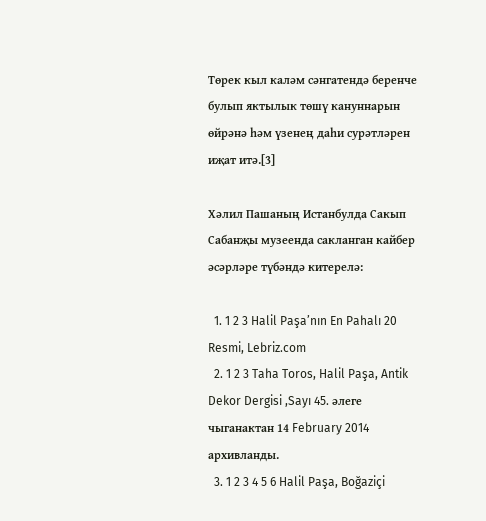Төрек кыл каләм сәнгатендә беренче булып яктылык төшү кануннарын өйрәнә һәм үзенең даһи сурәтләрен иҗат итә.[3]

Хәлил Пашаның Истанбулда Сакып Сабанҗы музеенда сакланган кайбер әсәрләре түбәндә китерелә:

  1. 1 2 3 Halil Paşa’nın En Pahalı 20 Resmi, Lebriz.com
  2. 1 2 3 Taha Toros, Halil Paşa, Antik Dekor Dergisi ,Sayı 45. әлеге чыганактан 14 February 2014 архивланды.
  3. 1 2 3 4 5 6 Halil Paşa, Boğaziçi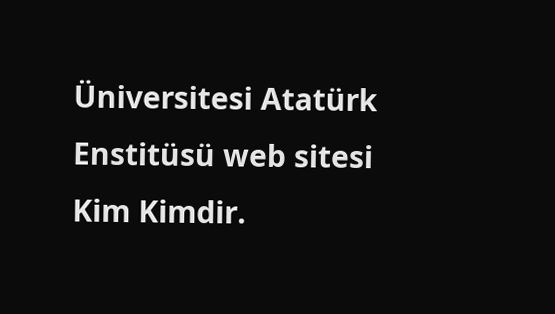Üniversitesi Atatürk Enstitüsü web sitesi Kim Kimdir.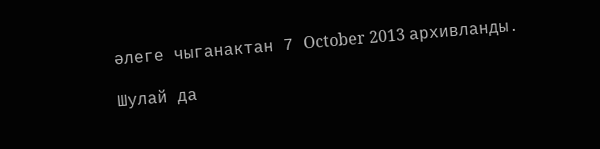әлеге чыганактан 7 October 2013 архивланды.

Шулай да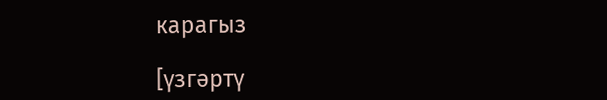карагыз

[үзгәртү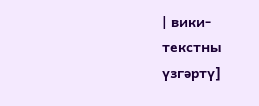| вики-текстны үзгәртү]